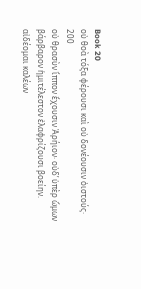Book 20
οὐ θοὰ τόξα φέρουσι καὶ οὐ δονέουσιν ὀιστούς·
200
οὐ θρασὺν ἵππον ἔχουσιν Ἀρήιον· οὐδʼ ὑπὲρ ὤμων
βάρβαρον ἡμιτέλεστον ἐλαφρίζουσι βοείην.
αἰδέομαι καλέων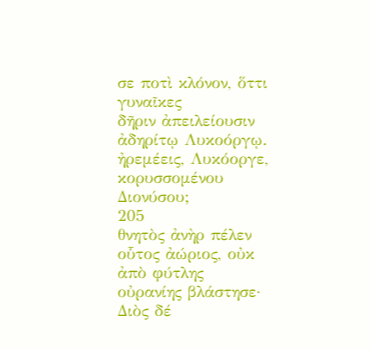σε ποτὶ κλόνον, ὅττι γυναῖκες
δῆριν ἀπειλείουσιν ἀδηρίτῳ Λυκοόργῳ.
ἠρεμέεις, Λυκόοργε, κορυσσομένου Διονύσου;
205
θνητὸς ἀνὴρ πέλεν οὗτος ἀώριος, οὐκ ἀπὸ φύτλης
οὐρανίης βλάστησε· Διὸς δέ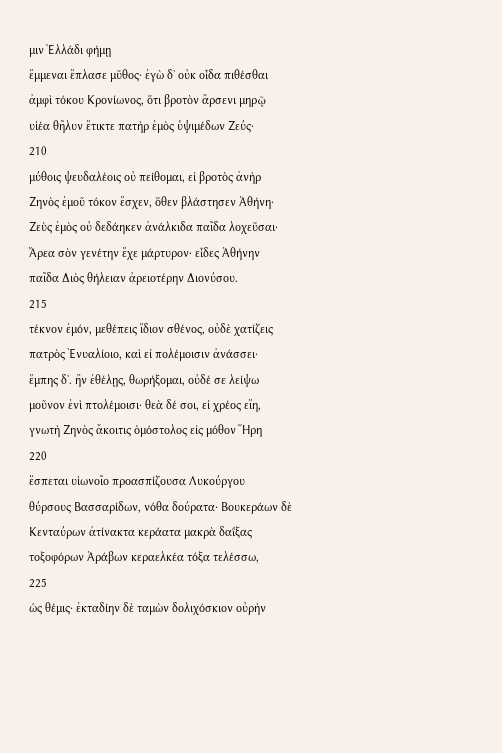μιν Ἑλλάδι φήμῃ
ἔμμεναι ἔπλασε μῦθος· ἐγὼ δʼ οὐκ οἶδα πιθέσθαι
ἀμφὶ τόκου Κρονίωνος, ὅτι βροτὸν ἄρσενι μηρῷ
υἱέα θῆλυν ἔτικτε πατὴρ ἐμὸς ὑψιμέδων Ζεύς·
210
μύθοις ψευδαλέοις οὐ πείθομαι, εἰ βροτὸς ἀνὴρ
Ζηνὸς ἐμοῦ τόκον ἔσχεν, ὅθεν βλάστησεν Ἀθήνη·
Ζεὺς ἐμὸς οὐ δεδάηκεν ἀνάλκιδα παῖδα λοχεῦσαι·
Ἄρεα σὸν γενέτην ἔχε μάρτυρον· εἶδες Ἀθήνην
παῖδα Διὸς θήλειαν ἀρειοτέρην Διονύσου.
215
τέκνον ἐμόν, μεθέπεις ἴδιον σθένος, οὐδὲ χατίζεις
πατρὸς Ἐνυαλίοιο, καὶ εἰ πολέμοισιν ἀνάσσει·
ἔμπης δʼ. ἢν ἐθέλῃς, θωρήξομαι, οὐδέ σε λείψω
μοῦνον ἐνὶ πτολέμοισι· θεὰ δέ σοι, εἰ χρέος εἴη,
γνωτὴ Ζηνὸς ἄκοιτις ὁμόστολος εἰς μόθον Ἥρη
220
ἕσπεται υἱωνοῖο προασπίζουσα Λυκούργου
θύρσους Βασσαρίδων, νόθα δούρατα· Βουκεράων δὲ
Κενταύρων ἀτίνακτα κεράατα μακρὰ δαΐξας
τοξοφόρων Ἀράβων κεραελκέα τόξα τελέσσω,
225
ὡς θέμις· ἐκταδίην δὲ ταμὼν δολιχόσκιον οὐρὴν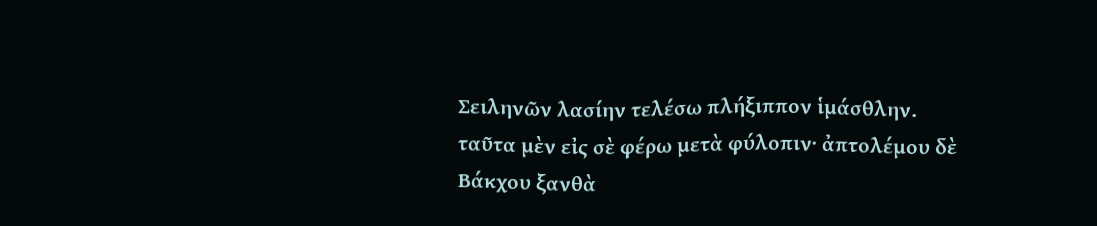Σειληνῶν λασίην τελέσω πλήξιππον ἱμάσθλην.
ταῦτα μὲν εἰς σὲ φέρω μετὰ φύλοπιν· ἀπτολέμου δὲ
Βάκχου ξανθὰ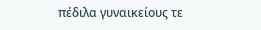πέδιλα γυναικείους τε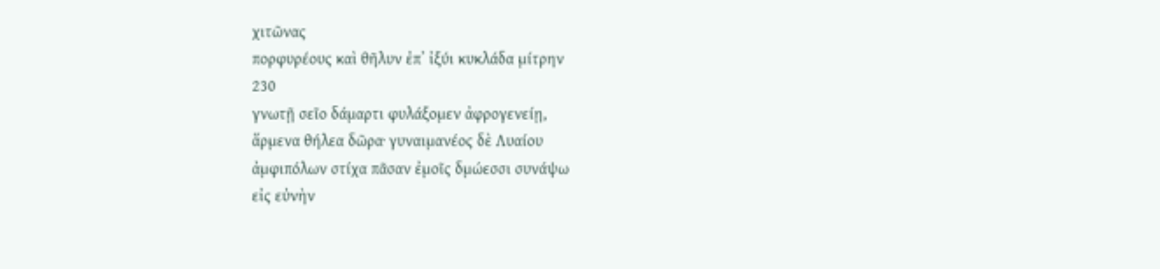χιτῶνας
πορφυρέους καὶ θῆλυν ἐπʼ ἰξύι κυκλάδα μίτρην
230
γνωτῇ σεῖο δάμαρτι φυλάξομεν ἀφρογενείῃ,
ἅρμενα θήλεα δῶρα· γυναιμανέος δὲ Λυαίου
ἀμφιπόλων στίχα πᾶσαν ἐμοῖς δμώεσσι συνάψω
εἰς εὐνὴν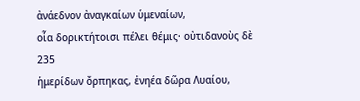ἀνάεδνον ἀναγκαίων ὑμεναίων,
οἷα δορικτήτοισι πέλει θέμις· οὐτιδανοὺς δὲ
235
ἡμερίδων ὄρπηκας, ἐνηέα δῶρα Λυαίου,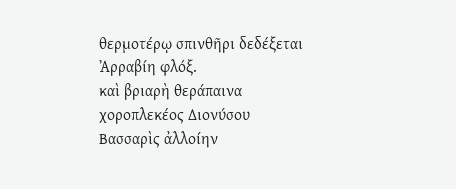θερμοτέρῳ σπινθῆρι δεδέξεται Ἀρραβίη φλόξ.
καὶ βριαρὴ θεράπαινα χοροπλεκέος Διονύσου
Βασσαρὶς ἀλλοίην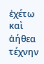ἐχέτω καὶ ἀήθεα τέχνην